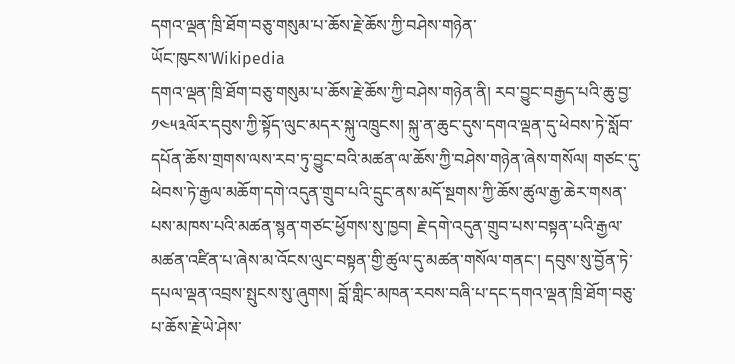དགའ་ལྡན་ཁྲི་ཐོག་བཅུ་གསུམ་པ་ཆོས་རྗེ་ཆོས་ཀྱི་བཤེས་གཉེན་
ཡོང་ཁུངས་Wikipedia
དགའ་ལྡན་ཁྲི་ཐོག་བཅུ་གསུམ་པ་ཆོས་རྗེ་ཆོས་ཀྱི་བཤེས་གཉེན་ནི། རབ་བྱུང་བརྒྱད་པའི་ཆུ་བྱ་༡༤༥༣ལོར་དབུས་ཀྱི་སྟོད་ལུང་མདར་སྐུ་འཁྲུངས། སྐུ་ན་ཆུང་དུས་དགའ་ལྡན་དུ་ཕེབས་ཏེ་སློབ་དཔོན་ཆོས་གྲགས་ལས་རབ་ཏུ་བྱུང་བའི་མཚན་ལ་ཆོས་ཀྱི་བཤེས་གཉེན་ཞེས་གསོལ། གཙང་དུ་ཕེབས་ཏེ་རྒྱལ་མཆོག་དགེ་འདུན་གྲུབ་པའི་དྲུང་ནས་མདོ་སྔགས་ཀྱི་ཆོས་ཚུལ་རྒྱ་ཆེར་གསན་པས་མཁས་པའི་མཚན་སྙན་གཙང་ཕྱོགས་སུ་ཁྱབ། རྗེ་དགེ་འདུན་གྲུབ་པས་བསྟན་པའི་རྒྱལ་མཚན་འཛིན་པ་ཞེས་མ་འོངས་ལུང་བསྟན་གྱི་ཚུལ་དུ་མཚན་གསོལ་གནང་། དབུས་སུ་བྱོན་ཏེ་དཔལ་ལྡན་འབྲས་སྤུངས་སུ་ཞུགས། བློ་གླིང་མཁན་རབས་བཞི་པ་དང་དགའ་ལྡན་ཁྲི་ཐོག་བཅུ་པ་ཆོས་རྗེ་ཡེ་ཤེས་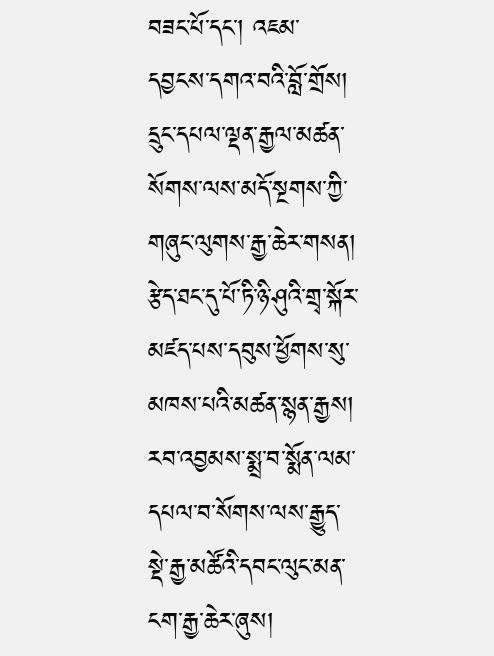བཟང་པོ་དང་། འཇམ་དབྱངས་དགའ་བའི་བློ་གྲོས། དྲུང་དཔལ་ལྡན་རྒྱལ་མཚན་སོགས་ལས་མདོ་སྔགས་ཀྱི་གཞུང་ལུགས་རྒྱ་ཆེར་གསན། རྩེད་ཐང་དུ་པོ་ཏི་ཉི་ཤུའི་གྲྭ་སྐོར་མཛད་པས་དབུས་ཕྱོགས་སུ་མཁས་པའི་མཚན་སྙན་རྒྱས། རབ་འབྱམས་སྨྲ་བ་སྨོན་ལམ་དཔལ་བ་སོགས་ལས་རྒྱུད་སྡེ་རྒྱ་མཚོའི་དབང་ལུང་མན་ངག་རྒྱ་ཆེར་ཞུས།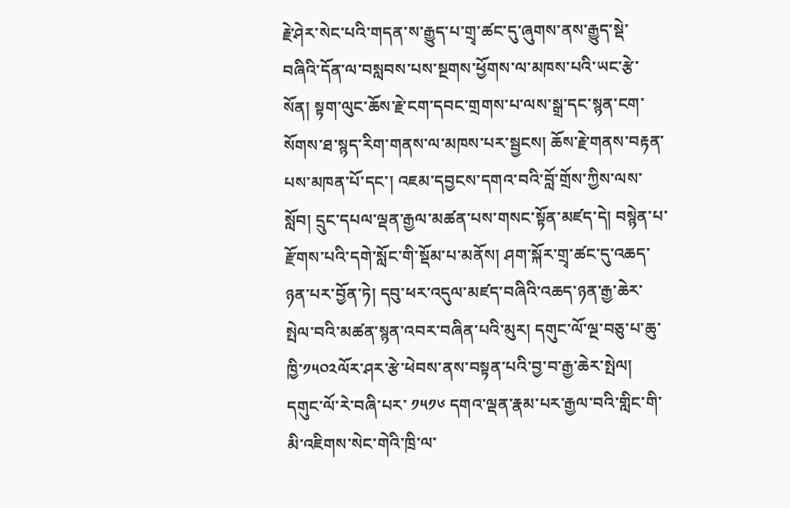རྗེ་ཤེར་སེང་པའི་གདན་ས་རྒྱུད་པ་གྲྭ་ཚང་དུ་ཞུགས་ནས་རྒྱུད་སྡེ་བཞིའི་དོན་ལ་བསླབས་པས་སྔགས་ཕྱོགས་ལ་མཁས་པའི་ཡང་རྩེ་སོན། སྟག་ལུང་ཆོས་རྗེ་ངག་དབང་གྲགས་པ་ལས་སྒྲ་དང་སྙན་ངག་སོགས་ཐ་སྙད་རིག་གནས་ལ་མཁས་པར་སྦྱངས། ཆོས་རྗེ་གནས་བརྟན་པས་མཁན་པོ་དང་། འཇམ་དབྱངས་དགའ་བའི་བློ་གྲོས་ཀྱིས་ལས་སློབ། དྲུང་དཔལ་ལྡན་རྒྱལ་མཚན་པས་གསང་སྟོན་མཛད་དེ། བསྙེན་པ་རྫོགས་པའི་དགེ་སློང་གི་སྡོམ་པ་མནོས། ཤག་སྐོར་གྲྭ་ཚང་དུ་འཆད་ཉན་པར་བྱོན་ཏེ། དབུ་ཕར་འདུལ་མཛད་བཞིའི་འཆད་ཉན་རྒྱ་ཆེར་སྤེལ་བའི་མཚན་སྙན་འབར་བཞིན་པའི་མུར། དགུང་ལོ་ལྔ་བཅུ་པ་ཆུ་ཁྱི་༡༥༠༢ལོར་ཤར་རྩེ་ཕེབས་ནས་བསྟན་པའི་བྱ་བ་རྒྱ་ཆེར་སྤེལ། དགུང་ལོ་རེ་བཞི་པར་ ༡༥༡༦ དགའ་ལྡན་རྣམ་པར་རྒྱལ་བའི་གླིང་གི་མི་འཇིགས་སེང་གེའི་ཁྲི་ལ་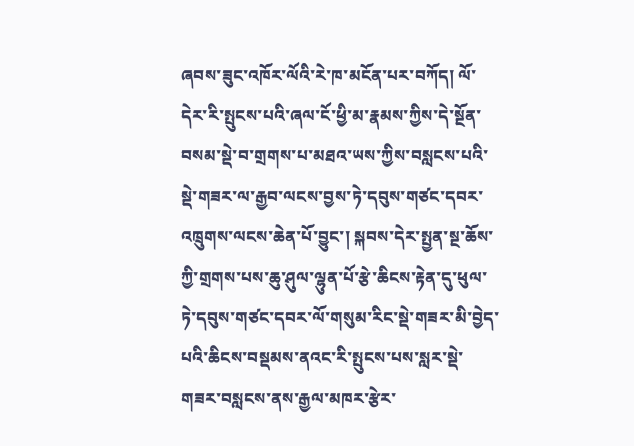ཞབས་ཟུང་འཁོར་ལོའི་རེ་ཁ་མངོན་པར་བཀོད། ལོ་དེར་རི་སྤུངས་པའི་ཞལ་ངོ་ཕྱི་མ་རྣམས་ཀྱིས་དེ་སྔོན་བསམ་སྡེ་བ་གྲགས་པ་མཐའ་ཡས་ཀྱིས་བསླངས་པའི་སྡེ་གཟར་ལ་རྒྱབ་ལངས་བྱས་ཏེ་དབུས་གཙང་དབར་འཁྲུགས་ལངས་ཆེན་པོ་བྱུང་། སྐབས་དེར་སྤྱན་སྔ་ཆོས་ཀྱི་གྲགས་པས་ཆུ་ཤུལ་ལྷུན་པོ་རྩེ་ཆིངས་རྟེན་དུ་ཕུལ་ཏེ་དབུས་གཙང་དབར་ལོ་གསུམ་རིང་སྡེ་གཟར་མི་བྱེད་པའི་ཆིངས་བསྡམས་ནའང་རི་སྤུངས་པས་སླར་སྡེ་གཟར་བསླངས་ནས་རྒྱལ་མཁར་རྩེར་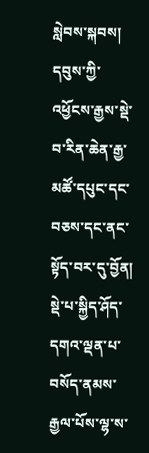སླེབས་སྐབས། དབུས་ཀྱི་འཕྱོངས་རྒྱས་སྡེ་བ་རིན་ཆེན་རྒྱ་མཚོ་དཔུང་དང་བཅས་དང་ནང་སྟོད་བར་དུ་བྱོན། སྡེ་པ་སྐྱིད་ཤོད་དགའ་ལྡན་པ་བསོད་ནམས་རྒྱལ་པོས་ལྷ་ས་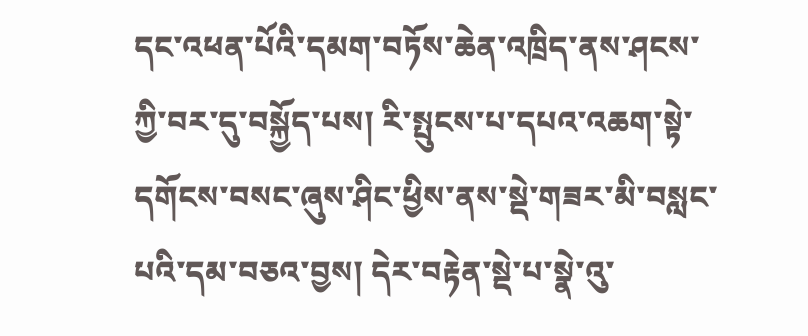དང་འཕན་པོའི་དམག་བཏོས་ཆེན་འཁྲིད་ནས་ཤངས་ཀྱི་བར་དུ་བསྐྱོད་པས། རི་སྤུངས་པ་དཔའ་འཆག་སྟེ་དགོངས་བསང་ཞུས་ཤིང་ཕྱིས་ནས་སྡེ་གཟར་མི་བསླང་པའི་དམ་བཅའ་བྱས། དེར་བརྟེན་སྡེ་པ་སྣེ་འུ་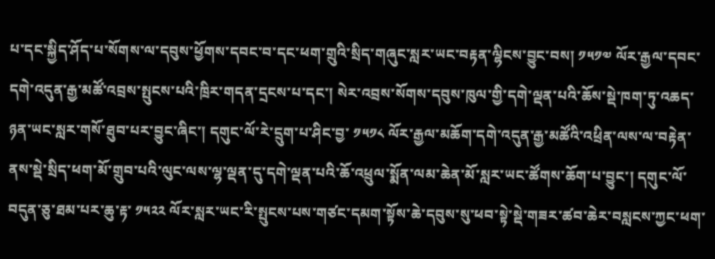པ་དང་སྐྱིད་ཤོད་པ་སོགས་ལ་དབུས་ཕྱོགས་དབང་བ་དང་ཕག་གྲུའི་སྲིད་གཞུང་སླར་ཡང་བརྟན་ལྷིངས་བྱུང་བས། ༡༥༡༧ ལོར་རྒྱལ་དབང་དགེ་འདུན་རྒྱ་མཚོ་འབྲས་སྤུངས་པའི་ཁྲིར་གདན་དྲངས་པ་དང་། སེར་འབྲས་སོགས་དབུས་ཁུལ་གྱི་དགེ་ལྡན་པའི་ཆོས་སྡེ་ཁག་ཏུ་འཆད་ཉན་ཡང་སླར་གསོ་ཐུབ་པར་བྱུང་ཞིང་། དགུང་ལོ་རེ་དྲུག་པ་ཤིང་བྱ་ ༡༥༡༨ ལོར་རྒྱལ་མཆོག་དགེ་འདུན་རྒྱ་མཚོའི་འཕྲིན་ལས་ལ་བརྟེན་ནས་སྡེ་སྲིད་ཕག་མོ་གྲུབ་པའི་ལུང་ལས་ལྷ་ལྡན་དུ་དགེ་ལྡན་པའི་ཆོ་འཕྲུལ་སྨོན་ལམ་ཆེན་མོ་སླར་ཡང་ཚོགས་ཆོག་པ་བྱུང་། དགུང་ལོ་བདུན་ཅུ་ཐམ་པར་ཆུ་རྟ་ ༡༥༢༢ ལོར་སླར་ཡང་རི་སྤུངས་པས་གཙང་དམག་སྟོས་ཆེ་དབུས་སུ་ཕབ་སྟེ་སྡེ་གཟར་ཚབ་ཆེར་བསླངས་ཀྱང་ཕག་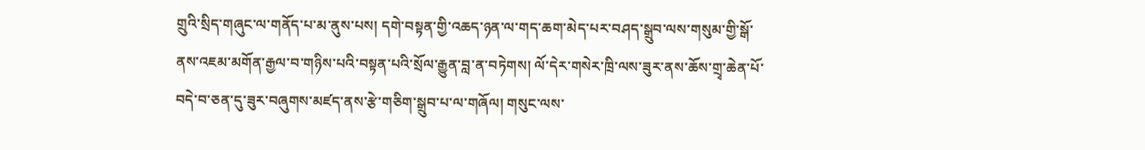གྲུའི་སྲིད་གཞུང་ལ་གནོད་པ་མ་ནུས་པས། དགེ་བསྟན་གྱི་འཆད་ཉན་ལ་གད་ཆག་མེད་པར་བཤད་སྒྲུབ་ལས་གསུམ་གྱི་སྒོ་ནས་འཇམ་མགོན་རྒྱལ་བ་གཉིས་པའི་བསྟན་པའི་སྲོལ་རྒྱུན་བླ་ན་བཏེགས། ལོ་དེར་གསེར་ཁྲི་ལས་ཟུར་ནས་ཆོས་གྲྭ་ཆེན་པོ་བདེ་བ་ཅན་དུ་ཟུར་བཞུགས་མཛད་ནས་རྩེ་གཅིག་སྒྲུབ་པ་ལ་གཞོལ། གསུང་ལས་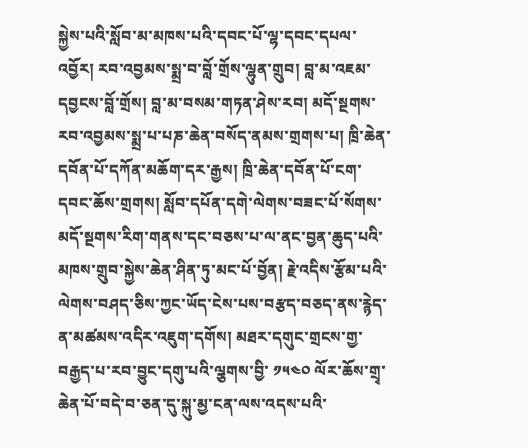སྐྱེས་པའི་སློབ་མ་མཁས་པའི་དབང་པོ་ལྷ་དབང་དཔལ་འབྱོར། རབ་འབྱམས་སྨྲ་བ་བློ་གྲོས་ལྷུན་གྲུབ། བླ་མ་འཇམ་དབྱངས་བློ་གྲོས། བླ་མ་བསམ་གཏན་ཤེས་རབ། མདོ་སྔགས་རབ་འབྱམས་སྨྲ་པ་པཎ་ཆེན་བསོད་ནམས་གྲགས་པ། ཁྲི་ཆེན་དབོན་པོ་དཀོན་མཆོག་དར་རྒྱས། ཁྲི་ཆེན་དབོན་པོ་ངག་དབང་ཆོས་གྲགས། སློབ་དཔོན་དགེ་ལེགས་བཟང་པོ་སོགས་མདོ་སྔགས་རིག་གནས་དང་བཅས་པ་ལ་ནང་བྱན་ཆུད་པའི་མཁས་གྲུབ་སྐྱེས་ཆེན་ཤིན་ཏུ་མང་པོ་བྱོན། རྗེ་འདིས་རྩོམ་པའི་ལེགས་བཤད་ཅིས་ཀྱང་ཡོད་ངེས་པས་བརྩད་བཅད་ནས་རྙེད་ན་མཚམས་འདིར་འཇུག་དགོས། མཐར་དགུང་གྲངས་གྱ་བརྒྱད་པ་རབ་བྱུང་དགུ་པའི་ལྕགས་བྱི་ ༡༥༤༠ ལོར་ཆོས་གྲྭ་ཆེན་པོ་བདེ་བ་ཅན་དུ་སྐུ་མྱ་ངན་ལས་འདས་པའི་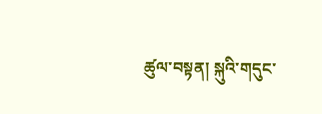ཚུལ་བསྟན། སྐུའི་གདུང་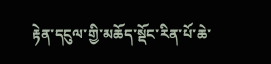རྟེན་དངུལ་གྱི་མཆོད་སྡོང་རིན་པོ་ཆེ་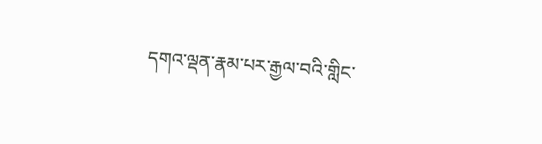དགའ་ལྡན་རྣམ་པར་རྒྱལ་བའི་གླིང་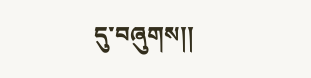དུ་བཞུགས།།